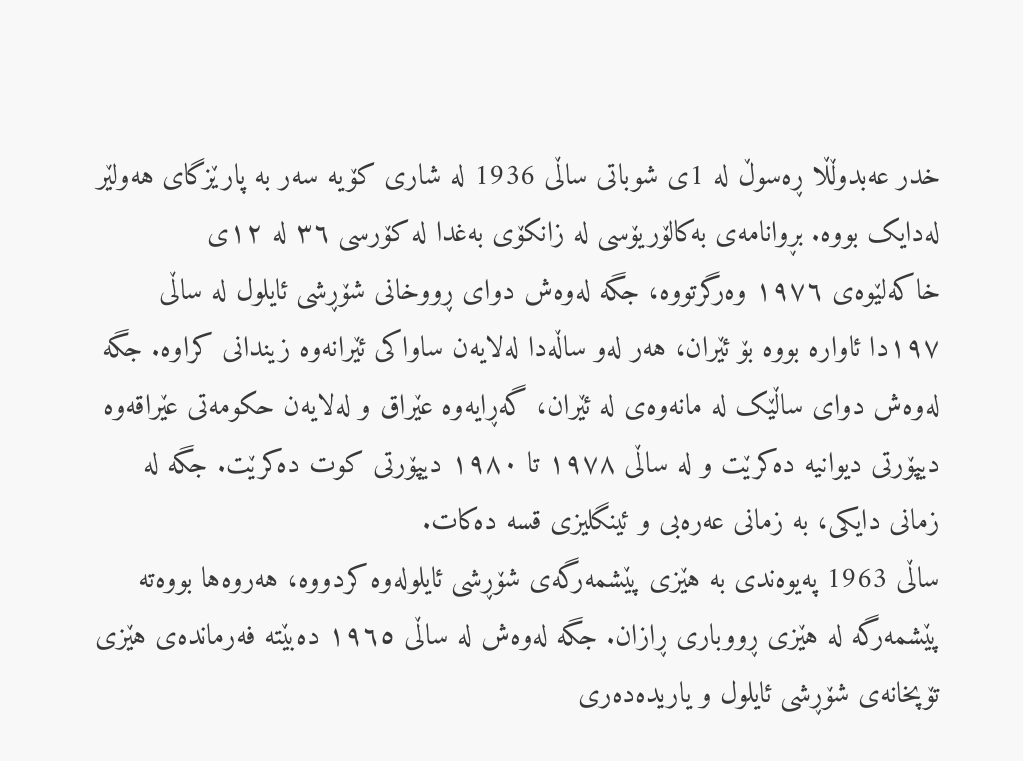خدر عەبدوڵڵا ڕەسوڵ لە 1ی شوباتی ساڵی 1936 لە شاری کۆیە سەر بە پارێزگای هەولێر لەدایک بووە. بڕوانامەی بەکالۆریۆسی لە زانکۆی بەغدا لە کۆرسی ٣٦ لە ١٢ی خاکەلێوەی ١٩٧٦ وەرگرتووە، جگە لەوەش دوای ڕووخانی شۆڕشی ئایلول لە ساڵی ١٩٧دا ئاوارە بووە بۆ ئێران، هەر لەو ساڵەدا لەلایەن ساواکی ئێرانەوە زیندانی کراوە. جگە لەوەش دوای ساڵێک لە مانەوەی لە ئێران، گەڕایەوە عێراق و لەلایەن حکومەتی عێراقەوە دیپۆرتی دیوانیە دەکرێت و لە ساڵی ١٩٧٨ تا ١٩٨٠ دیپۆرتی کوت دەکرێت. جگە لە زمانی دایکی، بە زمانی عەرەبی و ئینگلیزی قسە دەکات.
ساڵی 1963 پەیوەندی بە هێزی پێشمەرگەی شۆڕشی ئایلولەوە کردووە، هەروەها بووەتە پێشمەرگە لە هێزی ڕووباری ڕازان. جگە لەوەش لە ساڵی ١٩٦٥ دەبێتە فەرماندەی هێزی تۆپخانەی شۆڕشی ئایلول و یاریدەدەری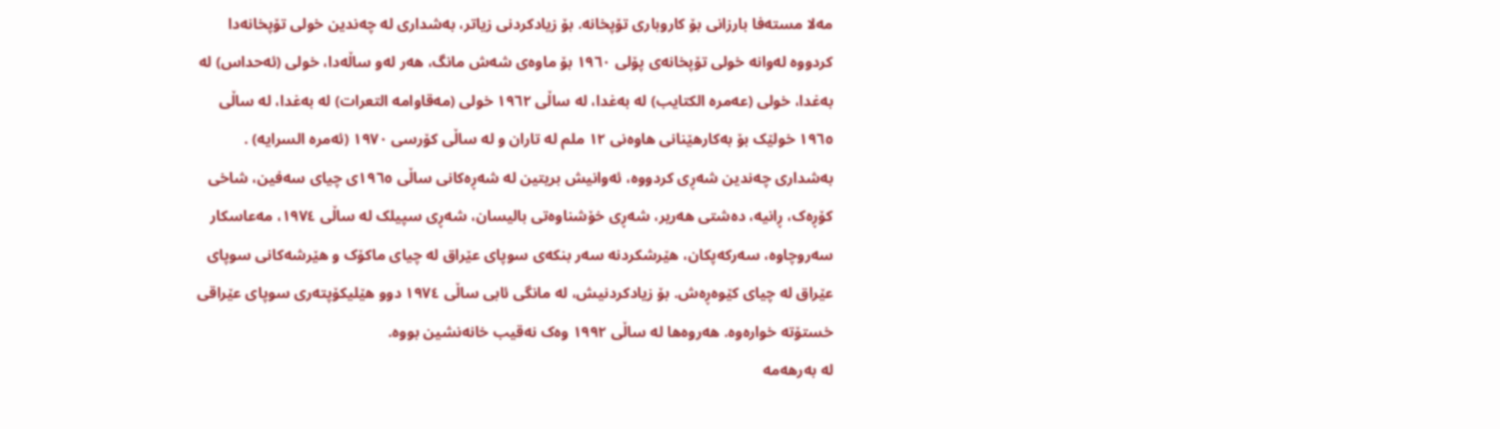مەلا مستەفا بارزانی بۆ کاروباری تۆپخانە. بۆ زیادکردنی زیاتر، بەشداری لە چەندین خولی تۆپخانەدا کردووە لەوانە خولی تۆپخانەی پۆلی ١٩٦٠ بۆ ماوەی شەش مانگ، هەر لەو ساڵەدا، خولی (ئەحداس) لە بەغدا، خولی (عەمرە الکتایب) لە بەغدا، لە ساڵی ١٩٦٢ خولی (مەقاوامە التعرات) لە بەغدا، لە ساڵی ١٩٦٥ خولێک بۆ بەکارهێنانی هاوەنی ١٢ ملم لە تاران و لە ساڵی کۆرسی ١٩٧٠ (ئەمرە السرایە) .
بەشداری چەندین شەڕی کردووە، ئەوانیش بریتین لە شەڕەکانی ساڵی ١٩٦٥ی چیای سەفین، شاخی کۆڕەک، ڕانیە، دەشتی هەریر، شەڕی خۆشناوەتی بالیسان، شەڕی سپیلک لە ساڵی ١٩٧٤، مەعاسکار سەروچاوە، سەرکەپکان، هێرشکردنە سەر بنکەی سوپای عێراق لە چیای ماکۆک و هێرشەکانی سوپای عێراق لە چیای کێوەڕەش. بۆ زیادکردنیش، لە مانگی ئابی ساڵی ١٩٧٤ دوو هێلیکۆپتەری سوپای عێراقی خستۆتە خوارەوە. هەروەها لە ساڵی ١٩٩٢ وەک نەقیب خانەنشین بووە.
لە بەرهەمە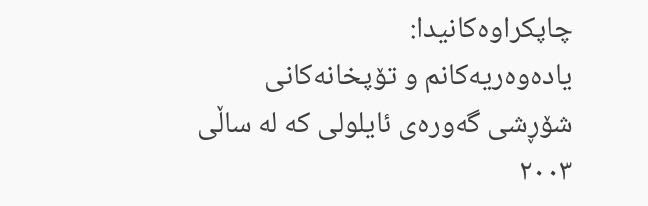چاپکراوەکانیدا:
یادەوەریەکانم و تۆپخانەکانی شۆڕشی گەورەی ئایلولی کە لە ساڵی ٢٠٠٣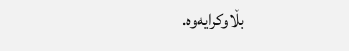بڵاوکرایەوە.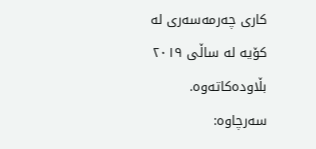کاری چەرمەسەری لە کۆیە لە ساڵی ٢٠١٩ بڵاودەکاتەوە.
سەرچاوە: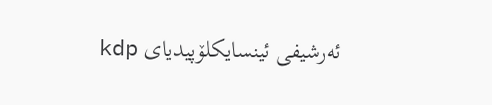ئەرشیفی ئینسایکلۆپیدیای kdp